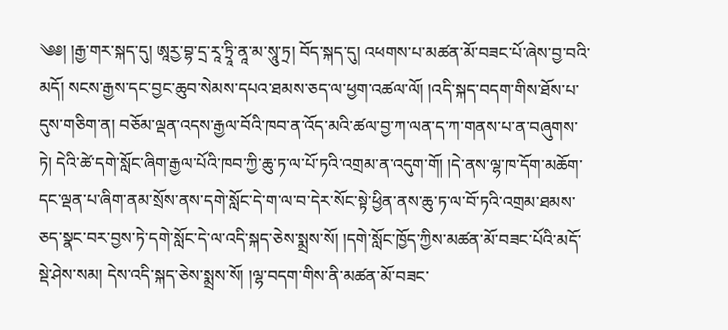༄༅། །རྒྱ་གར་སྐད་དུ། ཨཱརྱ་བྷ་དྲ་རཱ་ཏྲཱི་ནཱ་མ་སཱུ་ཏྲ། བོད་སྐད་དུ། འཕགས་པ་མཚན་མོ་བཟང་པོ་ཞེས་བྱ་བའི་མདོ། སངས་རྒྱས་དང་བྱང་ཆུབ་སེམས་དཔའ་ཐམས་ཅད་ལ་ཕྱག་འཚལ་ལོ། །འདི་སྐད་བདག་གིས་ཐོས་པ་དུས་གཅིག་ན། བཅོམ་ལྡན་འདས་རྒྱལ་བོའི་ཁབ་ན་འོད་མའི་ཚལ་བྱ་ཀ་ལན་ད་ཀ་གནས་པ་ན་བཞུགས་ཏེ། དེའི་ཚེ་དགེ་སློང་ཞིག་རྒྱལ་པོའི་ཁབ་ཀྱི་ཆུ་ཏ་ལ་པོ་ཏའི་འགྲམ་ན་འདུག་གོ། །དེ་ནས་ལྷ་ཁ་དོག་མཆོག་དང་ལྡན་པ་ཞིག་ནམ་སྲོས་ནས་དགེ་སློང་དེ་ག་ལ་བ་དེར་སོང་སྟེ་ཕྱིན་ནས་ཆུ་ཏ་ལ་བོ་ཏའི་འགྲམ་ཐམས་ཅད་སྣང་བར་བྱས་ཏེ་དགེ་སློང་དེ་ལ་འདི་སྐད་ཅེས་སྨྲས་སོ། །དགེ་སློང་ཁྱོད་ཀྱིས་མཚན་མོ་བཟང་པོའི་མདོ་སྡེ་ཤེས་སམ། དེས་འདི་སྐད་ཅེས་སྨྲས་སོ། །ལྷ་བདག་གིས་ནི་མཚན་མོ་བཟང་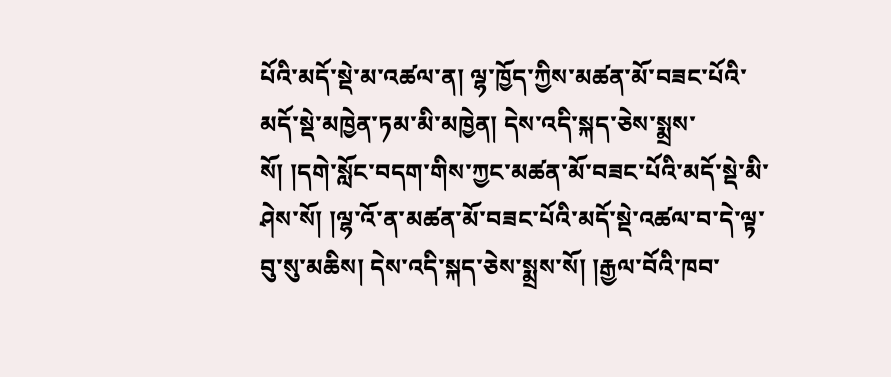པོའི་མདོ་སྡེ་མ་འཚལ་ན། ལྷ་ཁྱོད་ཀྱིས་མཚན་མོ་བཟང་པོའི་མདོ་སྡེ་མཁྱེན་ཏམ་མི་མཁྱེན། དེས་འདི་སྐད་ཅེས་སྨྲས་སོ། །དགེ་སློང་བདག་གིས་ཀྱང་མཚན་མོ་བཟང་པོའི་མདོ་སྡེ་མི་ཤེས་སོ། །ལྷ་འོ་ན་མཚན་མོ་བཟང་པོའི་མདོ་སྡེ་འཚལ་བ་དེ་ལྟ་བུ་སུ་མཆིས། དེས་འདི་སྐད་ཅེས་སྨྲས་སོ། །རྒྱལ་བོའི་ཁབ་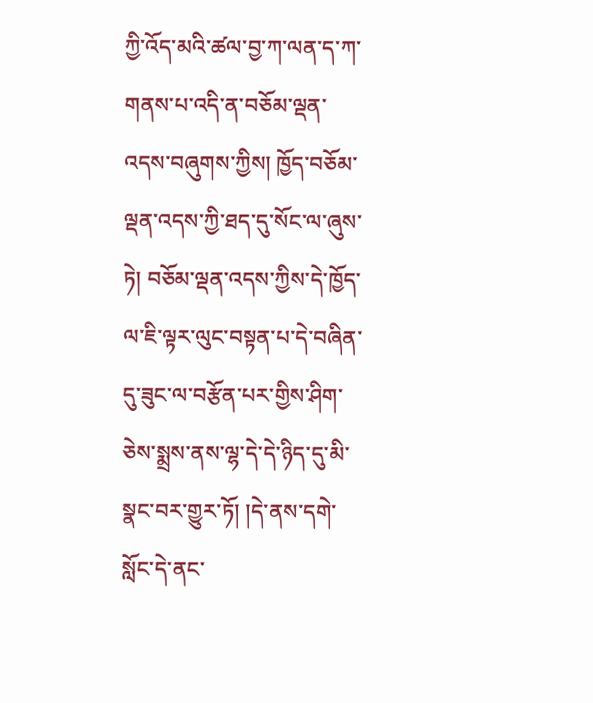ཀྱི་འོད་མའི་ཚལ་བྱ་ཀ་ལན་ད་ཀ་གནས་པ་འདི་ན་བཅོམ་ལྡན་འདས་བཞུགས་ཀྱིས། ཁྱོད་བཅོམ་ལྡན་འདས་ཀྱི་ཐད་དུ་སོང་ལ་ཞུས་ཏེ། བཅོམ་ལྡན་འདས་ཀྱིས་དེ་ཁྱོད་ལ་ཇི་ལྟར་ལུང་བསྟན་པ་དེ་བཞིན་དུ་ཟུང་ལ་བརྩོན་པར་གྱིས་ཤིག་ཅེས་སྨྲས་ནས་ལྷ་དེ་དེ་ཉིད་དུ་མི་སྣང་བར་གྱུར་ཏོ། །དེ་ནས་དགེ་སློང་དེ་ནང་